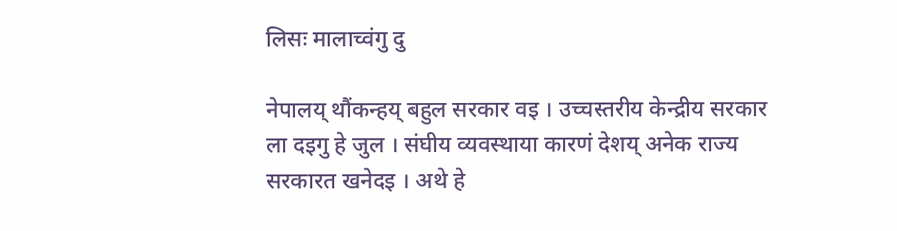लिसः मालाच्वंगु दु

नेपालय् थौंकन्हय् बहुल सरकार वइ । उच्चस्तरीय केन्द्रीय सरकार ला दइगु हे जुल । संघीय व्यवस्थाया कारणं देशय् अनेक राज्य सरकारत खनेदइ । अथे हे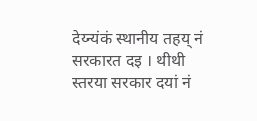देय्न्यंकं स्थानीय तहय् नं सरकारत दइ । थीथी स्तरया सरकार दयां नं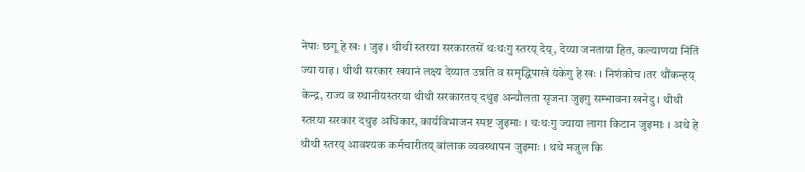नेपाः छगू हे खः । जुइ । थीथी स्तरया सरकारतसें थःथःगु स्तरय् देय्, देय्या जनताया हित, कल्याणया निंतिं ज्या याइ । थीथी सरकार खयानं लक्ष्य देय्यात उन्नति व समृद्धिपाखे यंकेगु हे खः । निशंकोच ।तर थौंकन्हय् केन्द्र, राज्य व स्थानीयस्तरया थीथी सरकारतय् दथुइ अन्यौलता सृजना जुइगु सम्भावना खनेदु । थीथी स्तरया सरकार दथुइ अधिकार, कार्यविभाजन स्पष्ट जुइमाः । थःथःगु ज्याया लागा किटान जुइमाः । अथे हे थीथी स्तरय् आवश्यक कर्मचारीतय् बांलाक व्यवस्थापन जुइमाः । थथे मजुल कि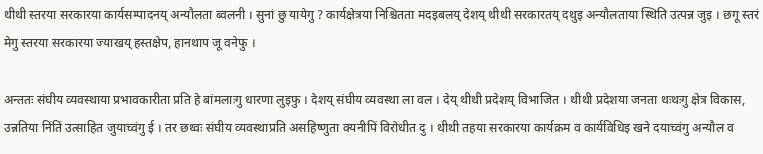थीथी स्तरया सरकारया कार्यसम्पादनय् अन्यौलता ब्वलनी । सुनां छु यायेगु ? कार्यक्षेत्रया निश्चितता मदइबलय् देशय् थीथी सरकारतय् दथुइ अन्यौलताया स्थिति उत्पन्न जुइ । छगू स्तरं मेगु स्तरया सरकारया ज्याखय् हस्तक्षेप, हानथाप जू वनेफु ।

अन्ततः संघीय व्यवस्थाया प्रभावकारीता प्रति हे बांमलाःगु धारणा लुइफु । देशय् संघीय व्यवस्था ला वल । देय् थीथी प्रदेशय् विभाजित । थीथी प्रदेशया जनता थःथःगु क्षेत्र विकास, उन्नतिया निंतिं उत्साहित जुयाच्वंगु ई । तर छथ्वः संघीय व्यवस्थाप्रति असहिष्णुता क्यनीपिं विरोधीत दु । थीथी तहया सरकारया कार्यक्रम व कार्यविधिइ खने दयाच्वंगु अन्यौल व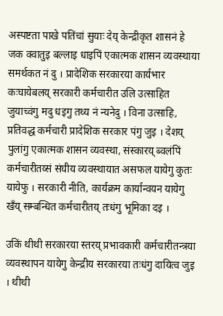अस्पष्टता पाखे पतिंचां सुयाः देय् केन्द्रीकृत शासनं हे जक क्वातुइ बल्लाइ धाइपिं एकात्मक शासन व्यवस्थाया समर्थकत नं दु । प्रादेशिक सरकारया कार्यभार कःघायेबलय् सरकारी कर्मचारीत उलि उत्साहित जुयाच्वंगु मदु धइगु तथ्य नं न्यनेदु । विना उत्साहि, प्रतिवद्ध कर्मचारी प्रादेशिक सरकार पंगु जुइ । देशय् पुलांगु एकात्मक शासन व्यवस्था, संस्कारय् ब्वलंपिं कर्मचारीतय्सं संघीय व्यवस्थायात असफल यायेगु कुतः यायेफु । सरकारी नीति, कार्यक्रम कार्यान्वयन यायेगु खँय् सम्बन्धित कर्मचारीतय् तःधंगु भूमिका दइ ।

उकिं थीथी सरकारया स्तरय् प्रभावकारी कर्मचारीतन्त्रया व्यवस्थापन यायेगु केन्द्रीय सरकारया तःधंगु दायित्व जुइ । थीथी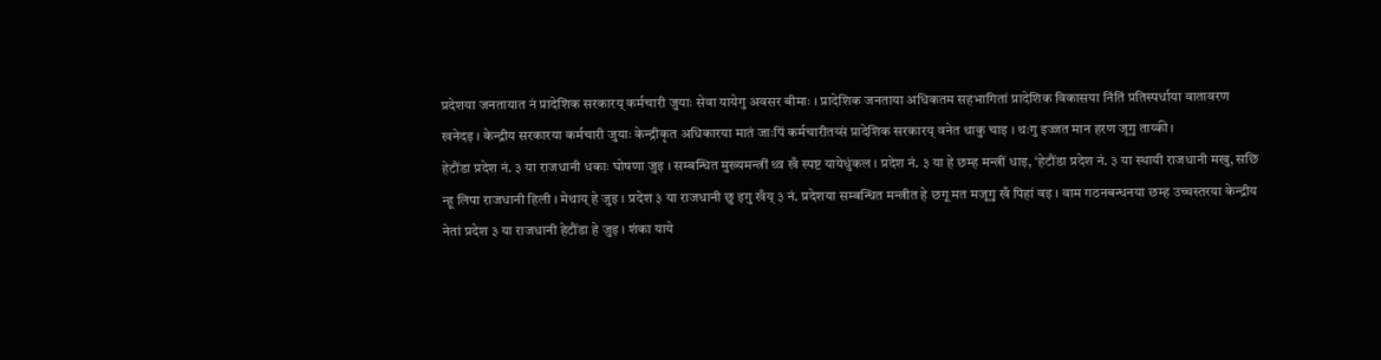प्रदेशया जनतायात नं प्रादेशिक सरकारय् कर्मचारी जुयाः सेवा यायेगु अवसर बीमाः । प्रादेशिक जनताया अधिकतम सहभागितां प्रादेशिक विकासया निंतिं प्रतिस्पर्धाया वातावरण खनेदइ । केन्द्रीय सरकारया कर्मचारी जुयाः केन्द्रीकृत अधिकारया मातं जाःपिं कर्मचारीतय्सं प्रादेशिक सरकारय् वनेत थाकु चाइ । थःगु इज्जत मान हरण जूगु ताय्की ।
हेटौंडा प्रदेश नं. ३ या राजधानी धकाः घोषणा जुइ । सम्बन्धित मुख्यमन्त्रीं थ्व खँ स्पष्ट यायेधुंकल । प्रदेश नं. ३ या हे छम्ह मन्त्रीं धाइ, ‘हेटौंडा प्रदेश नं. ३ या स्थायी राजधानी मखु, सछि न्हू लिपा राजधानी हिली । मेथाय् हे जुइ । प्रदेश ३ या राजधानी छु इगु खँय् ३ नं. प्रदेशया सम्बन्धित मन्त्रीत हे छगू मत मजूगु खँ पिहां वइ । वाम गठनबन्धनया छम्ह उच्चस्तरया केन्द्रीय नेतां प्रदेश ३ या राजधानी हेटौंडा हे जुइ । शंका याये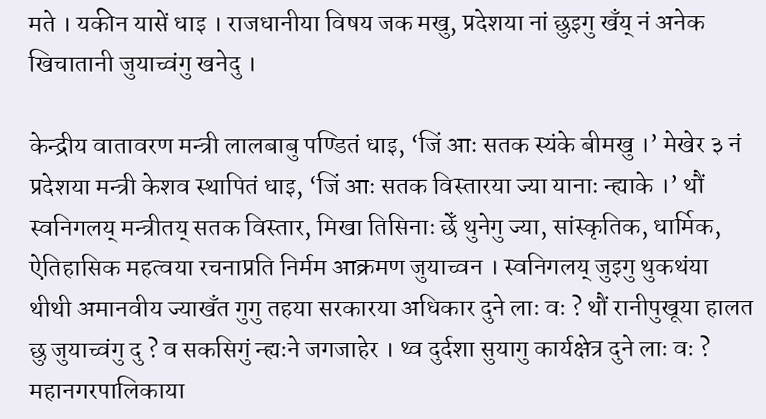मते । यकीन यासें धाइ । राजधानीया विषय जक मखु, प्रदेशया नां छुइगु खँय् नं अनेक खिचातानी जुयाच्वंगु खनेदु ।

केन्द्रीय वातावरण मन्त्री लालबाबु पण्डितं धाइ, ‘जिं आः सतक स्यंके बीमखु ।’ मेखेर ३ नं प्रदेशया मन्त्री केशव स्थापितं धाइ, ‘जिं आः सतक विस्तारया ज्या यानाः न्ह्याके ।’ थौं स्वनिगलय् मन्त्रीतय् सतक विस्तार, मिखा तिसिनाः छेँ थुनेगु ज्या, सांस्कृतिक, धार्मिक, ऐतिहासिक महत्वया रचनाप्रति निर्मम आक्रमण जुयाच्वन । स्वनिगलय् जुइगु थुकथंया थीथी अमानवीय ज्याखँत गुगु तहया सरकारया अधिकार दुने लाः वः ? थौं रानीपुखूया हालत छु जुयाच्वंगु दु ? व सकसिगुं न्ह्यःने जगजाहेर । थ्व दुर्दशा सुयागु कार्यक्षेत्र दुने लाः वः ? महानगरपालिकाया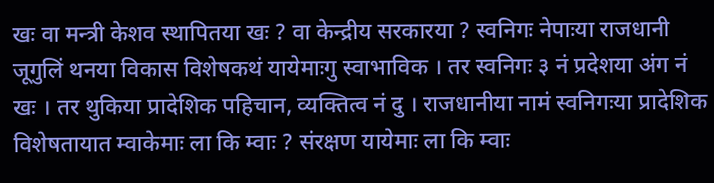खः वा मन्त्री केशव स्थापितया खः ? वा केन्द्रीय सरकारया ? स्वनिगः नेपाःया राजधानी जूगुलिं थनया विकास विशेषकथं यायेमाःगु स्वाभाविक । तर स्वनिगः ३ नं प्रदेशया अंग नं खः । तर थुकिया प्रादेशिक पहिचान, व्यक्तित्व नं दु । राजधानीया नामं स्वनिगःया प्रादेशिक विशेषतायात म्वाकेमाः ला कि म्वाः ? संरक्षण यायेमाः ला कि म्वाः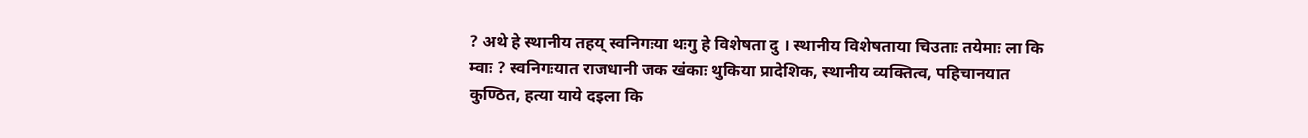? अथे हे स्थानीय तहय् स्वनिगःया थःगु हे विशेषता दु । स्थानीय विशेषताया चिउताः तयेमाः ला कि म्वाः ? स्वनिगःयात राजधानी जक खंकाः थुकिया प्रादेशिक, स्थानीय व्यक्तित्व, पहिचानयात कुण्ठित, हत्या याये दइला कि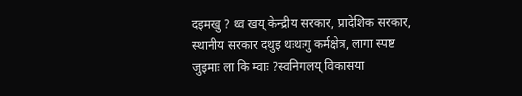दइमखु ? थ्व खय् केन्द्रीय सरकार, प्रादेशिक सरकार, स्थानीय सरकार दथुइ थःथःगु कर्मक्षेत्र, लागा स्पष्ट जुइमाः ला कि म्वाः ?स्वनिगलय् विकासया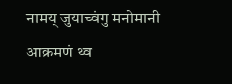नामय् जुयाच्वंगु मनोमानी आक्रमणं थ्व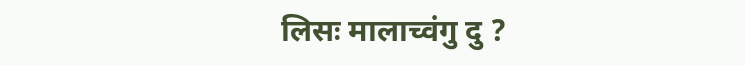लिसः मालाच्वंगु दु ?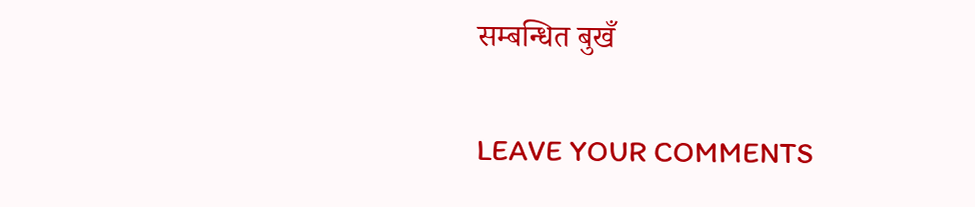सम्बन्धित बुखँ

LEAVE YOUR COMMENTS